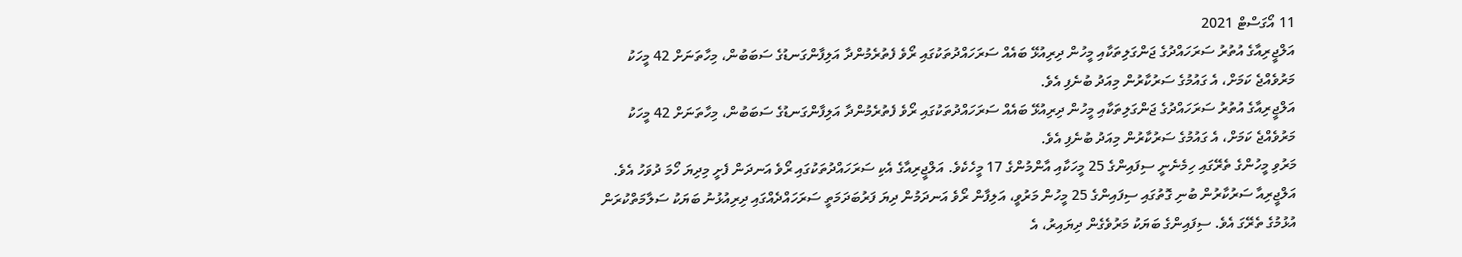11 އޯގަސްޓް 2021
އަލްޖީރިއާގެ އުތުރު ސަރަހައްދުގެ ޖަންގަލިތަކާއި މީހުން ދިރިއުޅޭ ބައެއް ސަރަހައްދުތަކުގައި ރޯވެ ފެތުރެމުންދާ އަލިފާންގަނޑުގެ ސަބަބުން، މިހާތަނަށް 42 މީހަކު މަރުވެއްޖެ ކަމަށް، އެ ގައުމުގެ ސަރުކާރުން މިއަދު ބުނެފި އެވެ.
އަލްޖީރިއާގެ އުތުރު ސަރަހައްދުގެ ޖަންގަލިތަކާއި މީހުން ދިރިއުޅޭ ބައެއް ސަރަހައްދުތަކުގައި ރޯވެ ފެތުރެމުންދާ އަލިފާންގަނޑުގެ ސަބަބުން، މިހާތަނަށް 42 މީހަކު މަރުވެއްޖެ ކަމަށް، އެ ގައުމުގެ ސަރުކާރުން މިއަދު ބުނެފި އެވެ.
މަރުވި މީހުންގެ ތެރޭގައި ހިމެނެނީ ސިފައިންގެ 25 މީހަކާއި އާންމުންގެ 17 މީހެކެވެ. އަލްޖީރިއާގެ އެކި ސަރަހައްދުތަކުގައި ރޯވެ އަނދަން ފެށީ މިދިޔަ ހޯމަ ދުވަހު އެވެ.
އަލްޖީރިއާ ސަރުކާރުން ބުނި ގޮތުގައި ސިފައިންގެ 25 މީހުން މަރުވީ، އަލިފާން ރޯވެ އަނދަމުން ދިޔަ ފަރުބަދަމަތީ ސަރަހައްދެއްގައި ދިރިއުޅުނު ބަޔަކު ސަލާމަތްކުރަން އުޅުމުގެ ތެރޭގަ އެވެ. ސިފައިންގެ ބަޔަކު މަރުވެގެން ދިޔައިރު، އެ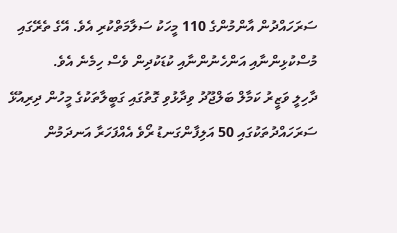ސަރަހައްދުން އާންމުންގެ 110 މީހަކު ސަލާމަތްކުރި އެވެ. އޭގެ ތެރޭގައި މުސްކުޅިންނާއި އަންހެނުންނާއި ކުޑަކުދިން ވެސް ހިމެނެ އެވެ.
ދާހިލީ ވަޒީރު ކަމާލް ބަލްޖޫދު ވިދާޅުވި ގޮތުގައި ގަބީލާތަކުގެ މީހުން ދިރިއުޅޭ ސަރަހައްދުތަކުގައި 50 އަލިފާންގަނޑު ރޯވެ އެއްފަހަރާ އަނދަމުން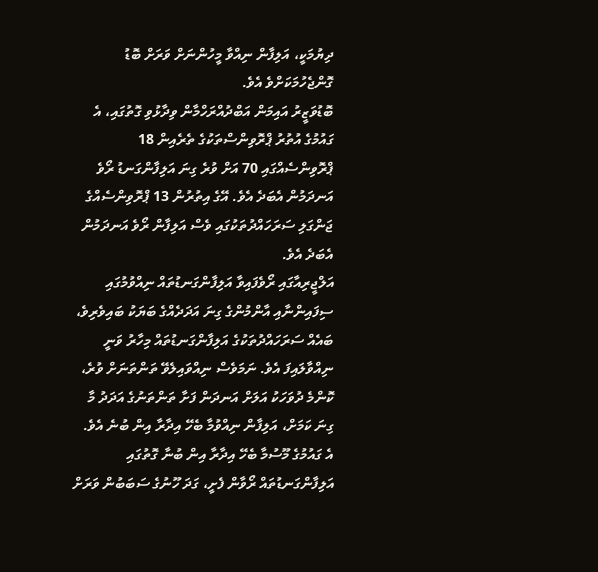ދިޔުމަކީ، އަލިފާން ނިއްވާ މީހުންނަށް ވަރަށް ބޮޑު ގޮންޖެހުމަކަށްވެ އެވެ.
ބޮޑުވަޒީރު އައިމަން އަބްދުއްރަހްމާން ވިދާޅުވި ގޮތުގައި، އެ ގައުމުގެ އުތުރު ޕްރޮވިންސްތަކުގެ ތެރެއިން 18 ޕްރޮވިންސެއްގައި 70 އަށް ވުރެ ގިނަ އަލިފާންގަނޑު ރޯވެ އަނދަމުން އެބަދެ އެވެ. އޭގެ އިތުރުން 13 ޕްރޮވިންސެއްގެ ޖަންގަލި ސަރަހައްދުތަކުގައި ވެސް އަލިފާން ރޯވެ އަނދަމުން އެބަދެ އެވެ.
އަލްޖީރިއާގައި ރޯވެފައިވާ އަލިފާންގަނޑުތައް ނިއްވުމުގައި ސިފައިންނާއި އާންމުންގެ ގިނަ އަދަދެއްގެ ބަޔަކު ބައިވެރިވެ، ބައެއް ސަރަހައްދުތަކުގެ އަލިފާންގަނޑުތައް މިހާރު ވަނީ ނިއްވާލައިފަ އެވެ. ނަމަވެސް ނިއްވައިލެވޭ ތަންތަނަށް ވުރެ، ކޮންމެ ދުވަހަކު އަލަށް އަނދަން ފަށާ ތަންތަނުގެ އަދަދު މާ ގިނަ ކަމަށް، އަލިފާން ނިއްވުމާ ބެހޭ އިދާރާ އިން ބުނެ އެވެ.
އެ ގައުމުގެ މޫސުމާ ބެހޭ އިދާރާ އިން ބުނާ ގޮތުގައި އަލިފާންގަނޑުތައް ރޯވާން ފެށީ، ގަދަ ހޫނުގެ ސަބަބުން ވަރަށް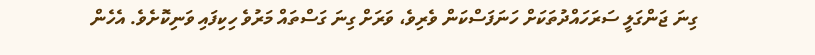ގިނަ ޖަންގަލީ ސަރަހައްދުތަކަށް ހަނަފަސްކަން ވެރިވެ، ވަރަށް ގިނަ ގަސްތައް މަރުވެ ހިކިފައި ވަނިކޮށެވެ. އެހެން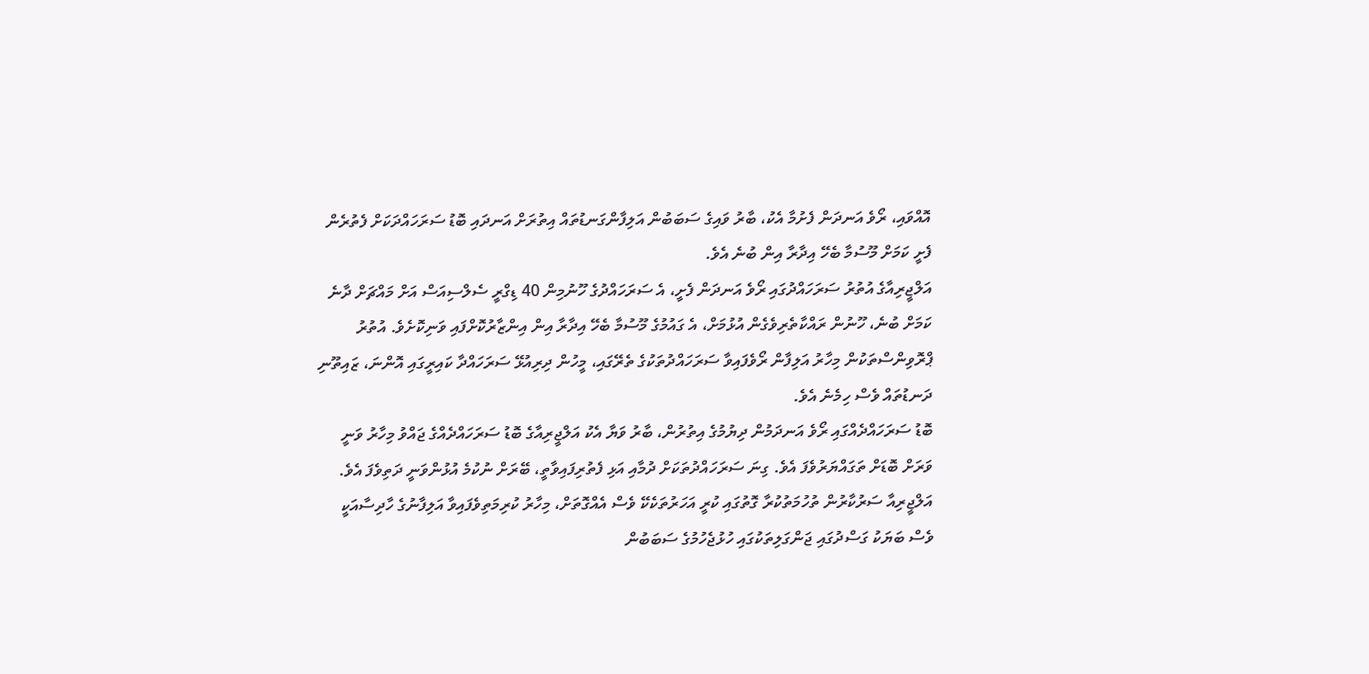އޮއްވައި، ރޯވެ އަނދަން ފެށުމާ އެކު، ބާރު ވައިގެ ސަބަބުން އަލިފާންގަނޑުތައް އިތުރަށް އަނދައި ބޮޑު ސަރަހައްދަކަށް ފެތުރެން ފެށީ ކަމަށް މޫސުމާ ބެހޭ އިދާރާ އިން ބުނެ އެވެ.
އަލްޖީރިއާގެ އުތުރު ސަރަހައްދުގައި ރޯވެ އަނދަން ފެށީ، އެ ސަރަހައްދުގެ ހޫނުމިން 40 ޑިގްރީ ސެލްސިއަސް އަށް މައްޗަށް ދާނެ ކަމަށް ބުނެ، ހޫނުން ރައްކާތެރިވެގެން އުޅުމަށް، އެ ގައުމުގެ މޫސުމާ ބެހޭ އިދާރާ އިން އިންޒާރުކޮށްފައި ވަނިކޮށެވެ. އުތުރު ޕްރޮވިންސްތަކުން މިހާރު އަލިފާން ރޯވެފައިވާ ސަރަހައްދުތަކުގެ ތެރޭގައި، މީހުން ދިރިއުޅޭ ސަރަހައްދާ ކައިރީގައި އޮންނަ، ޒައިތޫނި ދަނޑުތައް ވެސް ހިމެނެ އެވެ.
ބޮޑު ސަރަހައްދެއްގައި ރޯވެ އަނދަމުން ދިޔުމުގެ އިތުރުން، ބާރު ވަޔާ އެކު އަލްޖީރިއާގެ ބޮޑު ސަރަހައްދެއްގެ ޖައްވު މިހާރު ވަނީ ވަރަށް ބޮޑަށް ތަގައްޔަރުވެފަ އެވެ. ގިނަ ސަރަހައްދުތަކަށް ދުމާއި އަޅި ފެތުރިފައިވާތީ، ބޭރަށް ނުކުމެ އުޅުންވަނީ ދަތިވެފަ އެވެ.
އަލްޖީރިއާ ސަރުކާރުން ތުހުމަތުކުރާ ގޮތުގައި ކުރީ އަހަރުތަކެކޭ ވެސް އެއްގޮތަށް، މިހާރު ކުރިމަތިވެފައިވާ އަލިފާނުގެ ހާދިސާއަކީ ވެސް ބަޔަކު ގަސްދުގައި ޖަންގަލިތަކުގައި ހުޅުޖެހުމުގެ ސަބަބުން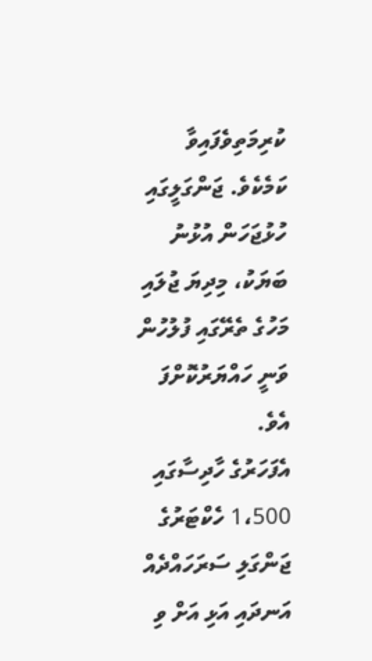ކުރިމަތިވެފައިވާ ކަމެކެވެ. ޖަންގަލީގައި ހުޅުޖަހަން އުޅުނު ބަޔަކު، މިދިޔަ ޖުލައި މަހުގެ ތެރޭގައި ފުލުހުން ވަނީ ހައްޔަރުކޮށްފަ އެވެ.
އެފަހަރުގެ ހާދިސާގައި 1،500 ހެކްޓަރުގެ ޖަންގަލި ސަރަހައްދެއް އަނދައި އަޅި އަށް ވި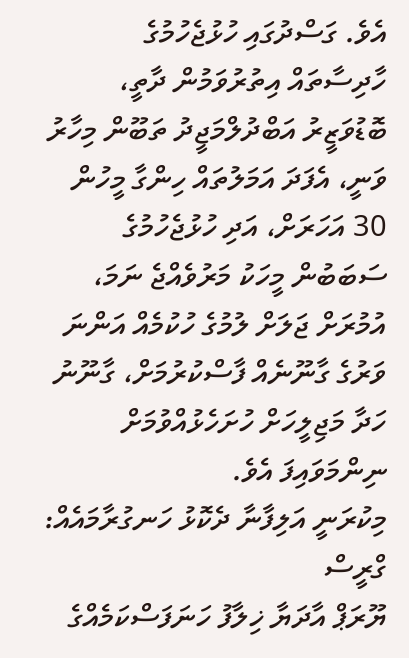އެވެ. ގަސްދުގައި ހުޅުޖެހުމުގެ ހާދިސާތައް އިތުރުވަމުން ދާތީ، ބޮޑުވަޒީރު އަބްދުލްމަޖީދު ތަބޫން މިހާރު ވަނީ، އެފަދަ އަމަލުތައް ހިންގާ މީހުން 30 އަހަރަށް، އަދި ހުޅުޖެހުމުގެ ސަބަބުން މީހަކު މަރުވެއްޖެ ނަމަ، އުމުރަށް ޖަލަށް ލުމުގެ ހުކުމެއް އަންނަ ވަރުގެ ގާނޫނެއް ފާސްކުރުމަށް، ގާނޫނު ހަދާ މަޖިލީހަށް ހުށަހެޅުއްވުމަށް ނިންމަވައިފަ އެވެ.
މިކުރަނީ އަލިފާނާ ދެކޮޅު ހަނގުރާމައެއް: ގްރީސް
ޔޫރަޕް އާދަޔާ ޚިލާފު ހަނަފަސްކަމެއްގެ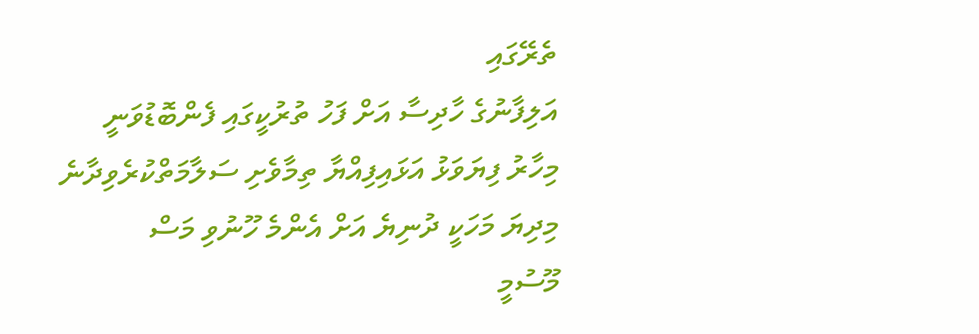ތެރޭގައި
އަލިފާނުގެ ހާދިސާ އަށް ފަހު ތުރުކީގައި ފެންބޮޑުވަނީ
މިހާރު ފިޔަވަޅު އަޅައިފިއްޔާ ތިމާވެށި ސަލާމަތްކުރެވިދާނެ
މިދިޔަ މަހަކީ ދުނިޔެ އަށް އެންމެ ހޫނުވި މަސް
މޫސުމީ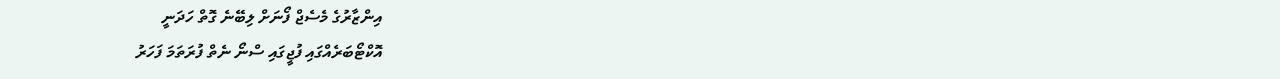އިންޒާރުގެ މެސެޖް ފޯނަށް ލިބޭނެ ގޮތް ހަދަނީ
އޮކްޓޯބަރެއްގައި ފުޖީގައި ސްނޯ ނެތް ފުރަތަމަ ފަހަރު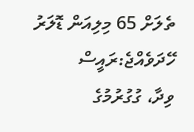ތެލަށް 65 މިލިއަން ޑޮލަރު ހޭދަވެއްޖެ:ރައީސް
ވިދާ، ގުގުރުމުގެ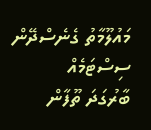މައުލޫމާތު ގެނެސްދޭން ސިސްޓަމެއް
ބާރުގަދަ ތޫފާން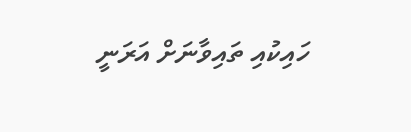ހައިކުއި ތައިވާނަށް އަރަނީ